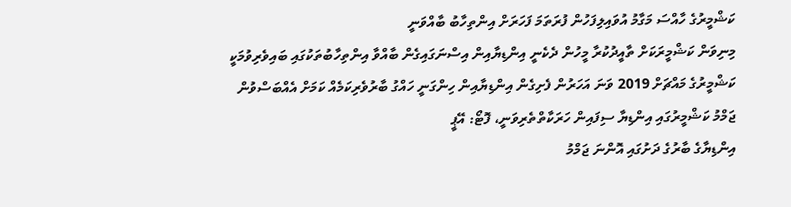ކަޝްމީރުގެ ހާއްސަ މަގާމު އުވައިލިފަހުން ފުރަތަމަ ފަހަރަށް އިންތިހާބު ބާއްވަނީ
މިނިވަން ކަޝްމީރަކަށް ތާއީދުކުރާ މީހުން ދެކެނީ އިންޑިޔާއިން އިސްނަގައިގެން ބާއްވާ އިންތިހާބުތަކުގައި ބައިވެރިވުމަކީ ކަޝްމީރުގެ މައްޗަށް 2019 ވަނަ އަހަރުން ފެށިގެން އިންޑިޔާއިން ހިންގަނީ ހައްގު ބާރުވެރިކަމެއް ކަމަށް އެއްބަސްވުން
ޖަމްމު ކަޝްމީރުގައި އިންޑިޔާ ސިފައިން ހަރަކާތްތެރިވަނީ، ފޮޓޯ: އޭޕީ
އިންޑިޔާގެ ބާރުގެ ދަށުގައި އޮންނަ ޖަމްމު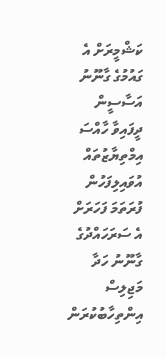ކަޝްމީރަށް އެ ގައުމުގެ ގާނޫނު އަސާސީން ދީފައިވާ ހާއްސަ އިމްތިޔާޒުތައް އުވައިލިފަހުން ފުރަތަމަ ފަހަރަށް އެ ސަރަހައްދުގެ ގާނޫނު ހަދާ މަޖިލިސް އިންތިހާބުކުރަން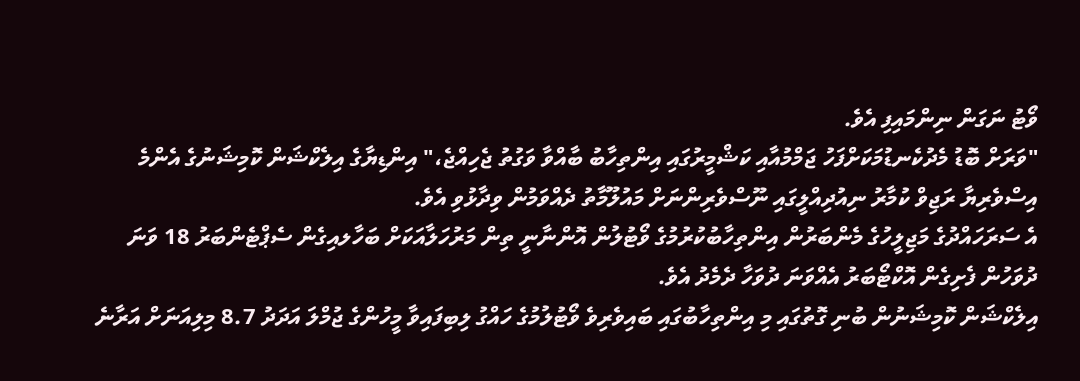ވޯޓު ނަގަން ނިންމައިފި އެވެ.
"ވަރަށް ބޮޑު މެދުކެނޑުމަކަށްފަހު ޖަމްމުއާއި ކަޝްމީރުގައި އިންތިހާބު ބާއްވާ ވަގުތު ޖެހިއްޖެ،" އިންޑިޔާގެ އިލެކްޝަން ކޮމިޝަނުގެ އެންމެ އިސްވެރިޔާ ރަޖިވް ކުމާރު ނިއުދިއްލީގައި ނޫސްވެރިންނަށް މައުލޫމާތު ދެއްވަމުން ވިދާޅުވި އެވެ.
އެ ސަރަހައްދުގެ މަޖިލީހުގެ މެންބަރުން އިންތިހާބުކުރުމުގެ ވޯޓުލުން އޮންނާނީ ތިން މަރުހަލާއަކަށް ބަހާލއިގެން ސެޕްޓެންބަރު 18 ވަނަ ދުވަހުން ފެށިގެން އޮކްޓޯބަރު އެއްވަނަ ދުވަހާ ދެމެދު އެވެ.
އިލެކްޝަން ކޮމިޝަނުން ބުނި ގޮތުގައި މި އިންތިހާބުގައި ބައިވެރިވެ ވޯޓުލުމުގެ ހައްގު ލިބިފައިވާ މީހުންގެ ޖުމްލަ އަދަދު 8.7 މިލިއަނަށް އަރާނެ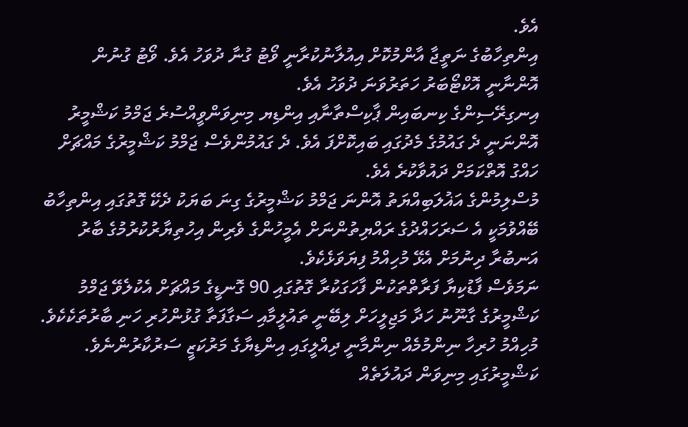އެވެ.
އިންތިހާބުގެ ނަތީޖާ އާންމުކޮށް އިއުލާނުކުރާނީ ވޯޓު ގުނާ ދުވަހު އެވެ. ވޯޓު ގުނުން އޮންނާނީ އޮކްޓޯބަރު ހަތަރުވަނަ ދުވަހު އެވެ.
އިނގިރޭސިންގެ ކިނބައިން ޕާކިސްތާނާއި އިންޑިޔ މިނިވަންވީއްސުރެ ޖަމްމު ކަޝްމީރު އޮންނަނީ ދެ ގައުމުގެ މެދުގައި ބައިކޮށްފަ އެވެ. ދެ ގައުމުންވެސް ޖަމްމު ކަޝްމީރުގެ މައްޗަށް ހައްގު އޮތްކަމަށް ދައުވާކުރެ އެވެ.
މުސްލިމުންގެ އަޣުލަބިއްޔަތު އޮންނަ ޖަމްމު ކަޝްމީރުގެ ގިނަ ބަޔަކު ދެކޭ ގޮތުގައި އިންތިހާބު ބޭއްވުމަކީ އެ ސަރަހައްދުގެ ރައްޔިތުންނަށް އެމީހުންގެ ވެރިން އިހުތިޔާރުކުރުމުގެ ބާރު އަނބުރާ ދިނުމަށް އެޅޭ މުހިއްމު ފިޔަވަޅެކެވެ.
ނަމަވެސް ފާޑުކިޔާ ފަރާތްތަކުން ފާހަގަކުރާ ގޮތުގައި 90 ގޮނޑީގެ މައްޗަށް އެކުލެވޭ ޖަމްމު ކަޝްމީރުގެ ގާނޫނު ހަދާ މަޖިލީހަށް ލިބޭނީ ތައުލީމާއި ސަގާފަތާ ގުޅުންހުރި ހަނި ބާރުތަކެކެވެ. މުހިއްމު ހުރިހާ ނިންމުމެއް ނިންމާނީ ދިއްލީގައި އިންޑިޔާގެ މަރުކަޒީ ސަރުކާރުންނެވެ.
ކަޝްމީރުގައި މިނިވަން ދައުލަތެއް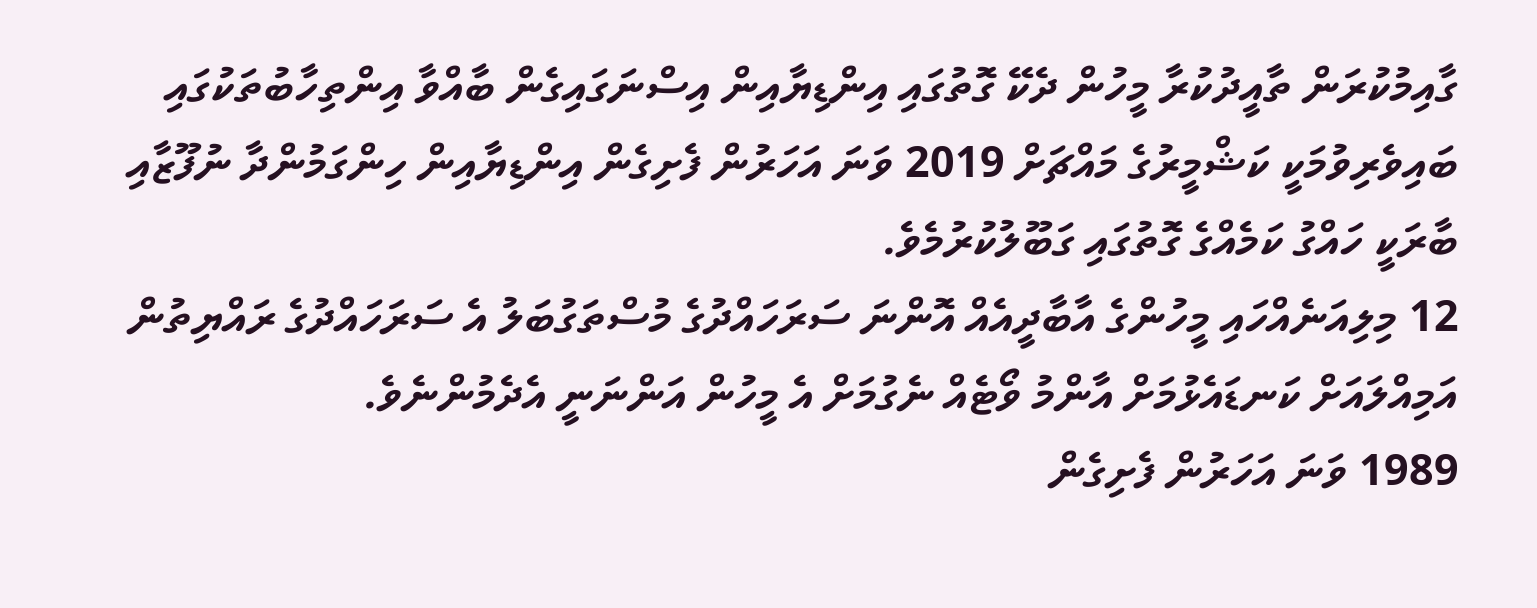ގާއިމުކުރަން ތާއީދުކުރާ މީހުން ދެކޭ ގޮތުގައި އިންޑިޔާއިން އިސްނަގައިގެން ބާއްވާ އިންތިހާބުތަކުގައި ބައިވެރިވުމަކީ ކަޝްމީރުގެ މައްޗަށް 2019 ވަނަ އަހަރުން ފެށިގެން އިންޑިޔާއިން ހިންގަމުންދާ ނުފޫޒާއި ބާރަކީ ހައްގު ކަމެއްގެ ގޮތުގައި ގަބޫލުކުރުމެވެ.
12 މިލިއަނެއްހައި މީހުންގެ އާބާދީއެއް އޮންނަ ސަރަހައްދުގެ މުސްތަގުބަލު އެ ސަރަހައްދުގެ ރައްޔިތުން އަމިއްލައަށް ކަނޑައެޅުމަށް އާންމު ވޯޓެއް ނެގުމަށް އެ މީހުން އަންނަނީ އެދެމުންނެވެ.
1989 ވަނަ އަހަރުން ފެށިގެން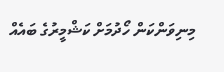މިނިވަންކަން ހޯދުމަށް ކަޝްމީރުގެ ބައެއް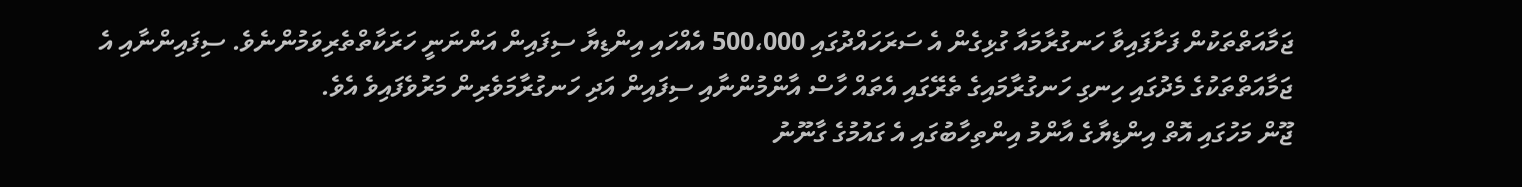ޖަމާއަތްތަކުން ފަށާފައިވާ ހަނގުރާމައާ ގުޅިގެން އެ ސަރަހައްދުގައި 500،000 އެއްހައި އިންޑިޔާ ސިފައިން އަންނަނީ ހަރަކާތްތެރިވަމުންނެވެ. ސިފައިންނާއި އެ ޖަމާއަތްތަކުގެ މެދުގައި ހިނގި ހަނގުރާމައިގެ ތެރޭގައި އެތައް ހާސް އާންމުންނާއި ސިފައިން އަދި ހަނގުރާމަވެރިން މަރުވެފައިވެ އެވެ.
ޖޫން މަހުގައި އޮތް އިންޑިޔާގެ އާންމު އިންތިހާބުގައި އެ ގައުމުގެ ގާނޫނު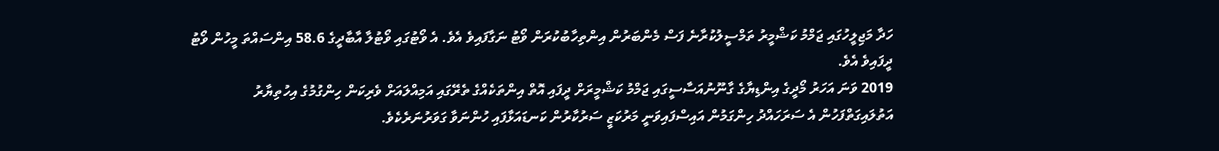ހަދާ މަޖިލީހުގައި ޖަމްމު ކަޝްމީރު ތަމްސީލުކުރާނެ ފަސް މެންބަރުން އިންތިހާބުކުރަން ވޯޓު ނަގާފައިވެ އެވެ. އެ ވޯޓުގައި ވޯޓުލާ އާބާދީގެ 58.6 އިންސައްތަ މީހުން ވޯޓު ދީފައިވެ އެވެ.
2019 ވަނަ އަހަރު މޯދީގެ އިންޑިޔާގެ ގާނޫނުއަސާސީގައި ޖަމްމު ކަޝްމީރަށް ދީފައި އޮތް އިންތަކެއްގެ ތެރޭގައި އަމިއްލައަށް ވެރިކަން ހިންގުމުގެ އިހުތިޔާރު އަތުލައިގަތްފަހުން އެ ސަރަހައްދު ހިންގަމުން އައިސްފައިވަނީ މަރުކަޒީ ސަރުކާރުން ކަނޑައަޅާފައި ހުންނަވާ ގަވަރުނަރެކެވެ.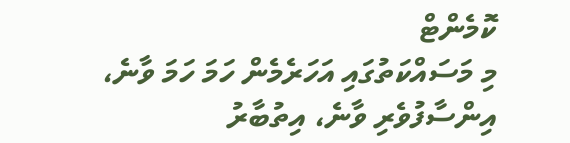ކޮމެންޓް
މި މަސައްކަތުގައި އަހަރެމެން ހަމަ ހަމަ ވާނެ، އިންސާފުވެރި ވާނެ، އިތުބާރު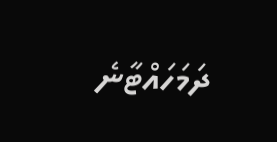ދަމަހައްޓާނެ